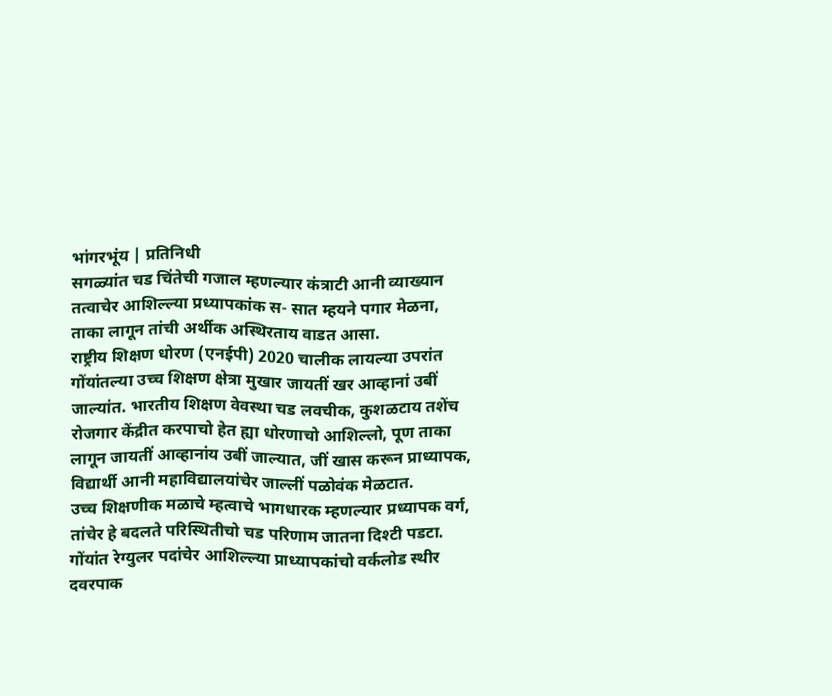भांगरभूंय | प्रतिनिधी
सगळ्यांत चड चिंतेची गजाल म्हणल्यार कंत्राटी आनी व्याख्यान तत्वाचेर आशिल्ल्या प्रध्यापकांक स- सात म्हयने पगार मेळना, ताका लागून तांची अर्थीक अस्थिरताय वाडत आसा.
राष्ट्रीय शिक्षण धोरण (एनईपी) 2020 चालीक लायल्या उपरांत गोंयांतल्या उच्च शिक्षण क्षेत्रा मुखार जायतीं खर आव्हानां उबीं जाल्यांत. भारतीय शिक्षण वेवस्था चड लवचीक, कुशळटाय तशेंच रोजगार केंद्रीत करपाचो हेत ह्या धोरणाचो आशिल्लो, पूण ताका लागून जायतीं आव्हानांय उबीं जाल्यात, जीं खास करून प्राध्यापक, विद्यार्थी आनी महाविद्यालयांचेर जाल्लीं पळोवंक मेळटात.
उच्च शिक्षणीक मळाचे म्हत्वाचे भागधारक म्हणल्यार प्रध्यापक वर्ग, तांचेर हे बदलते परिस्थितीचो चड परिणाम जातना दिश्टी पडटा. गोंयांत रेग्युलर पदांचेर आशिल्ल्या प्राध्यापकांचो वर्कलोड स्थीर दवरपाक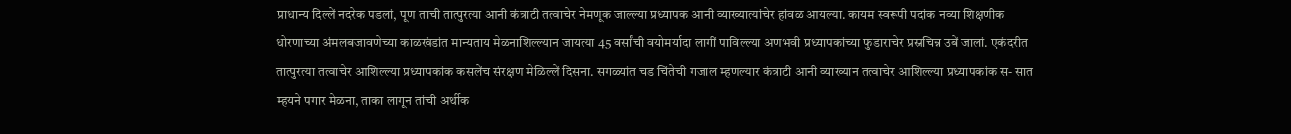प्राधान्य दिल्लें नदरेक पडलां, पूण ताची तात्पुरत्या आनी कंत्राटी तत्वाचेर नेमणूक जाल्ल्या प्रध्यापक आनी व्याख्यात्यांचेर हांवळ आयल्या. कायम स्वरूपी पदांक नव्या शिक्षणीक धोरणाच्या अंमलबजावणेच्या काळखंडांत मान्यताय मेळनाशिल्ल्यान जायत्या 45 वर्सांची वयोमर्यादा लागीं पाविल्ल्या अणभवी प्रध्यापकांच्या फुडाराचेर प्रस्नचिन्न उबें जालां. एकंदरीत तात्पुरत्या तत्वाचेर आशिल्ल्या प्रध्यापकांक कसलेंच संरक्षण मेळिल्लें दिसना. सगळ्यांत चड चिंतेची गजाल म्हणल्यार कंत्राटी आनी व्याख्यान तत्वाचेर आशिल्ल्या प्रध्यापकांक स- सात म्हयने पगार मेळना, ताका लागून तांची अर्थीक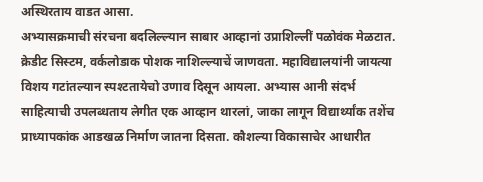अस्थिरताय वाडत आसा.
अभ्यासक्रमाची संरचना बदलिल्ल्यान साबार आव्हानां उप्राशिल्लीं पळोवंक मेळटात. क्रेडीट सिस्टम, वर्कलोडाक पोशक नाशिल्ल्याचें जाणवता. महाविद्यालयांनी जायत्या विशय गटांतल्यान स्पश्टतायेचो उणाव दिसून आयला. अभ्यास आनी संदर्भ साहित्याची उपलब्धताय लेगीत एक आव्हान थारलां, जाका लागून विद्यार्थ्यांक तशेंच प्राध्यापकांक आडखळ निर्माण जातना दिसता. कौशल्या विकासाचेर आधारीत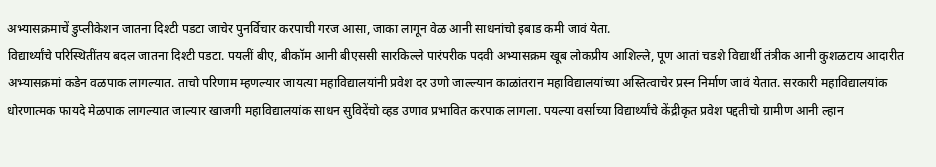अभ्यासक्रमाचें डुप्लीकेशन जातना दिश्टी पडटा जाचेर पुनर्विचार करपाची गरज आसा, जाका लागून वेळ आनी साधनांचो इबाड कमी जावं येता.
विद्यार्थ्यांचे परिस्थितींतय बदल जातना दिश्टी पडटा. पयलीं बीए, बीकॉम आनी बीएससी सारकिल्ले पारंपरीक पदवी अभ्यासक्रम खूब लोकप्रीय आशिल्ले, पूण आतां चडशे विद्यार्थी तंत्रीक आनी कुशळटाय आदारीत अभ्यासक्रमां कडेन वळपाक लागल्यात. ताचो परिणाम म्हणल्यार जायत्या महाविद्यालयांनी प्रवेश दर उणो जाल्ल्यान काळांतरान महाविद्यालयांच्या अस्तित्वाचेर प्रस्न निर्माण जावं येतात. सरकारी महाविद्यालयांक धोरणात्मक फायदे मेळपाक लागल्यात जाल्यार खाजगी महाविद्यालयांक साधन सुविदेंचो व्हड उणाव प्रभावित करपाक लागला. पयल्या वर्साच्या विद्यार्थ्यांचे केंद्रीकृत प्रवेश पद्दतीचो ग्रामीण आनी ल्हान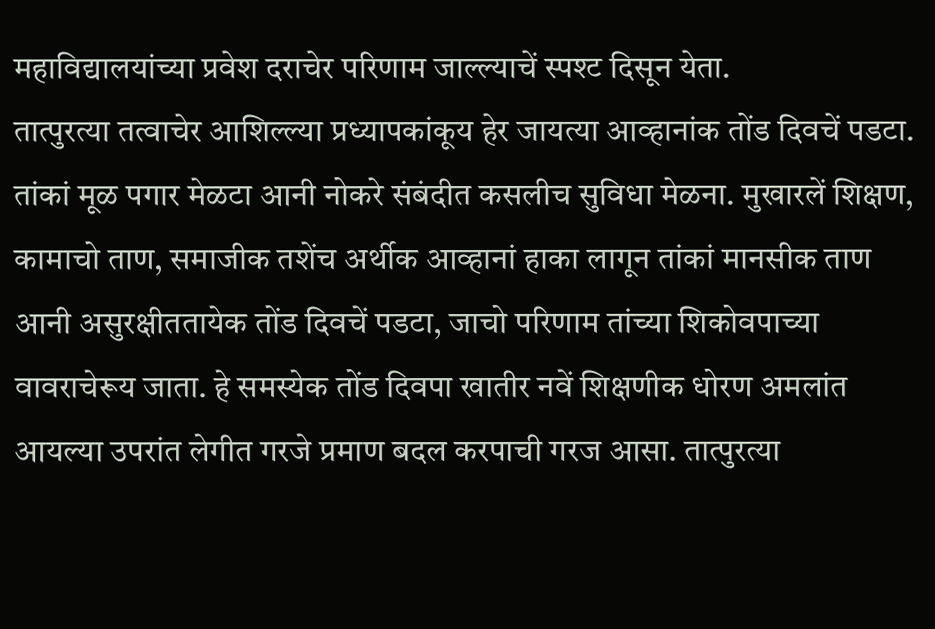महाविद्यालयांच्या प्रवेश दराचेर परिणाम जाल्ल्याचें स्पश्ट दिसून येता.
तात्पुरत्या तत्वाचेर आशिल्ल्या प्रध्यापकांकूय हेर जायत्या आव्हानांक तोंड दिवचें पडटा. तांकां मूळ पगार मेळटा आनी नोकरे संबंदीत कसलीच सुविधा मेळना. मुखारलें शिक्षण, कामाचो ताण, समाजीक तशेंच अर्थीक आव्हानां हाका लागून तांकां मानसीक ताण आनी असुरक्षीततायेक तोंड दिवचें पडटा, जाचो परिणाम तांच्या शिकोवपाच्या वावराचेरूय जाता. हे समस्येक तोंड दिवपा खातीर नवें शिक्षणीक धोरण अमलांत आयल्या उपरांत लेगीत गरजे प्रमाण बदल करपाची गरज आसा. तात्पुरत्या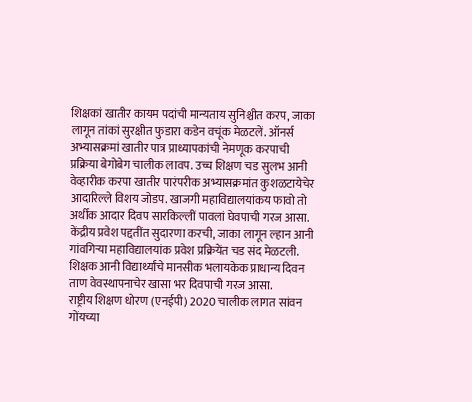शिक्षकां खातीर कायम पदांची मान्यताय सुनिश्चीत करप, जाका लागून तांकां सुरक्षीत फुडारा कडेन वचूंक मेळटलें. ऑनर्स अभ्यासक्रमां खातीर पात्र प्राध्यापकांची नेमणूक करपाची प्रक्रिया बेगोबेग चालीक लावप. उच्च शिक्षण चड सुलभ आनी वेव्हारीक करपा खातीर पारंपरीक अभ्यासक्रमांत कुशळटायेचेर आदारिल्ले विशय जोडप. खाजगी महाविद्यालयांकय फावो तो अर्थीक आदार दिवप सारकिल्लीं पावलां घेवपाची गरज आसा. केंद्रीय प्रवेश पद्दतींत सुदारणा करची, जाका लागून ल्हान आनी गांवगिऱ्या महाविद्यालयांक प्रवेश प्रक्रियेंत चड संद मेळटली. शिक्षक आनी विद्यार्थ्यांचे मानसीक भलायकेक प्राधान्य दिवन ताण वेवस्थापनाचेर खासा भर दिवपाची गरज आसा.
राष्ट्रीय शिक्षण धोरण (एनईपी) 2020 चालीक लागत सांवन गोंयच्या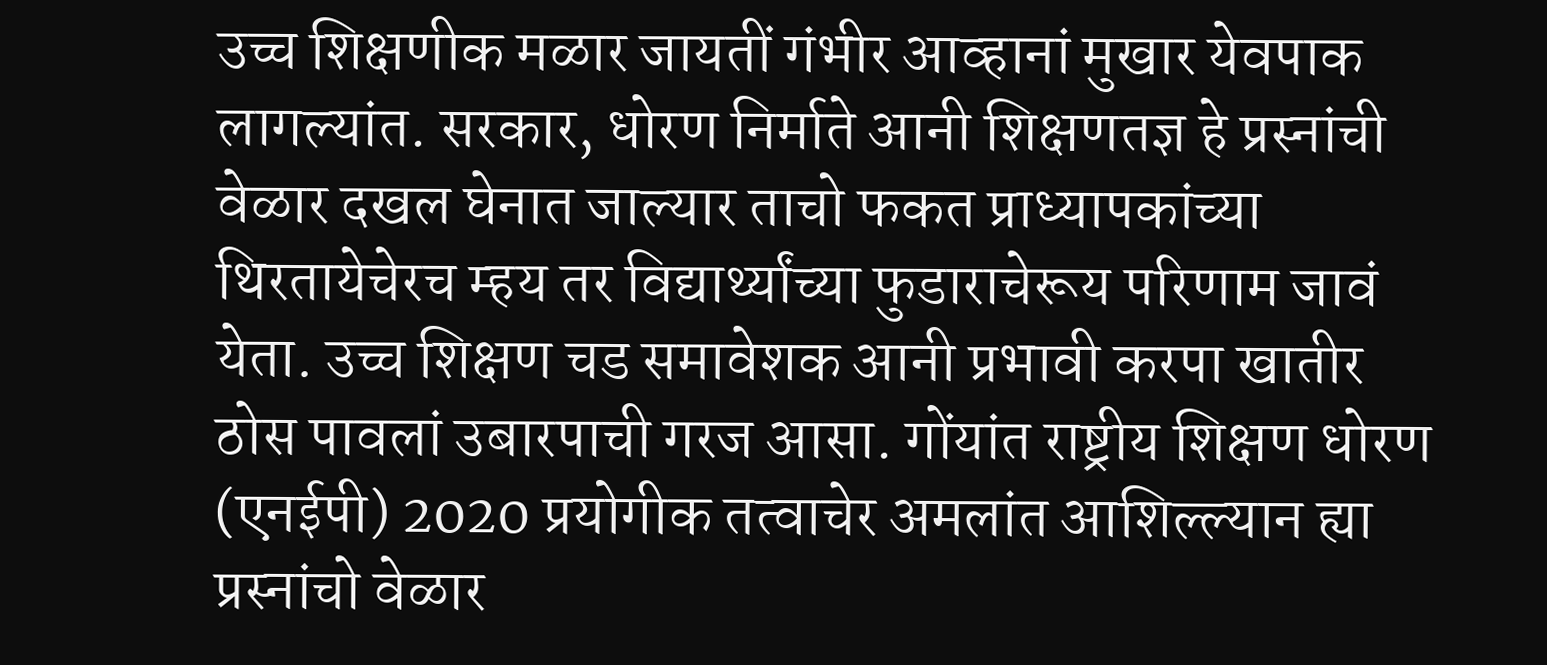उच्च शिक्षणीक मळार जायतीं गंभीर आव्हानां मुखार येवपाक लागल्यांत. सरकार, धोरण निर्माते आनी शिक्षणतज्ञ हे प्रस्नांची वेळार दखल घेनात जाल्यार ताचो फकत प्राध्यापकांच्या थिरतायेचेरच म्हय तर विद्यार्थ्यांच्या फुडाराचेरूय परिणाम जावं येता. उच्च शिक्षण चड समावेशक आनी प्रभावी करपा खातीर ठोस पावलां उबारपाची गरज आसा. गोंयांत राष्ट्रीय शिक्षण धोरण (एनईपी) 2020 प्रयोगीक तत्वाचेर अमलांत आशिल्ल्यान ह्या प्रस्नांचो वेळार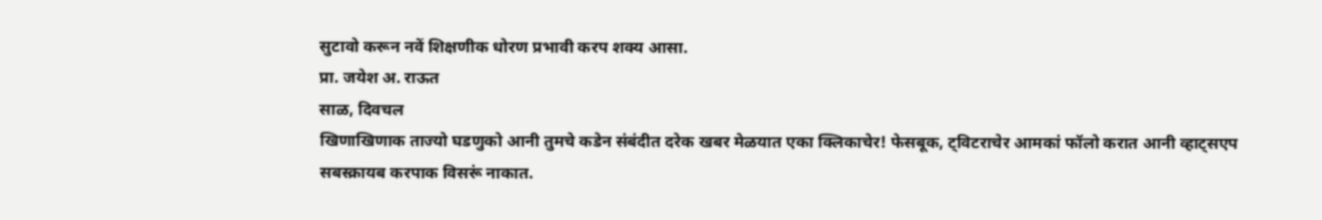सुटावो करून नवें शिक्षणीक धोरण प्रभावी करप शक्य आसा.
प्रा. जयेश अ. राऊत
साळ, दिवचल
खिणाखिणाक ताज्यो घडणुको आनी तुमचे कडेन संबंदीत दरेक खबर मेळयात एका क्लिकाचेर! फेसबूक, ट्विटराचेर आमकां फॉलो करात आनी व्हाट्सएप सबस्क्रायब करपाक विसरूं नाकात.